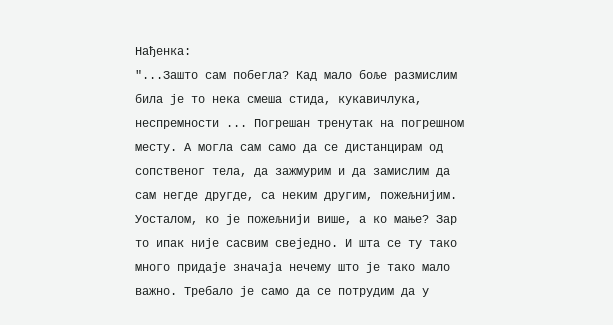Нађенка:
"...Зашто сам побегла? Кад мало боље размислим била је то нека смеша стида, кукавичлука, неспремности ... Погрешан тренутак на погрешном месту. А могла сам само да се дистанцирам од сопственог тела, да зажмурим и да замислим да сам негде другде, са неким другим, пожељнијим. Уосталом, ко је пожељнији више, а ко мање? Зар то ипак није сасвим свеједно. И шта се ту тако много придаје значаја нечему што је тако мало важно. Требало је само да се потрудим да у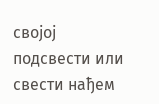својој подсвести или свести нађем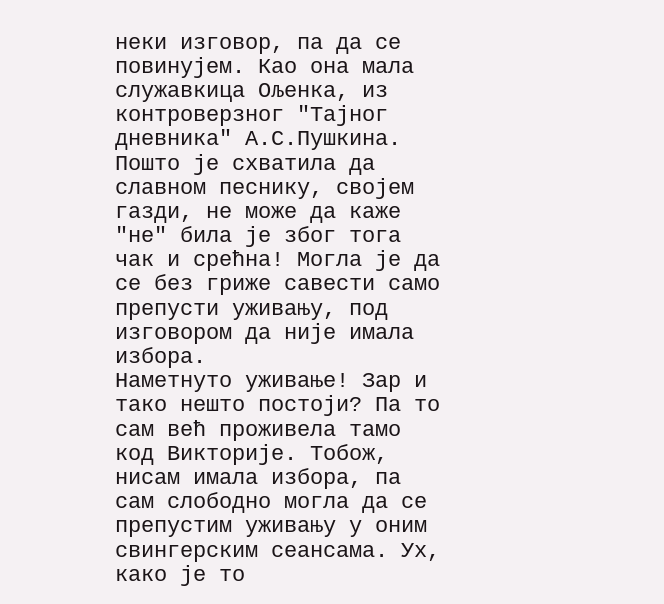неки изговор, па да се повинујем. Као она мала служавкица Ољенка, из контроверзног "Тајног дневника" А.С.Пушкина. Пошто је схватила да славном песнику, својем газди, не може да каже "не" била је због тога чак и срећна! Могла је да се без гриже савести само препусти уживању, под изговором да није имала избора.
Наметнуто уживање! Зар и тако нешто постоји? Па то сам већ проживела тамо код Викторије. Тобож, нисам имала избора, па сам слободно могла да се препустим уживању у оним свингерским сеансама. Ух, како је то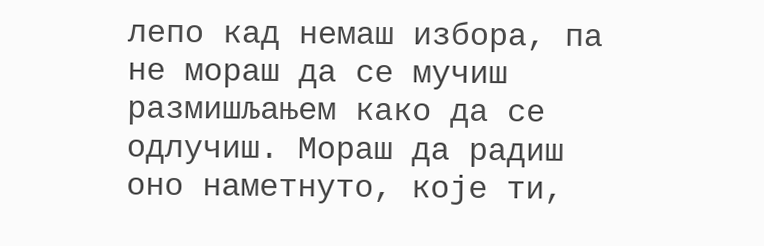лепо кад немаш избора, па не мораш да се мучиш размишљањем како да се одлучиш. Мораш да радиш оно наметнуто, које ти,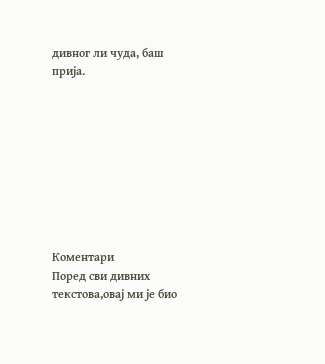дивног ли чуда, баш прија.









Коментари
Поред сви дивних текстова,овај ми је био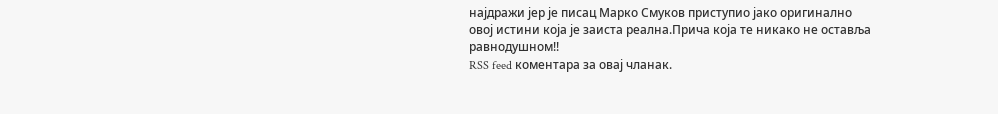најдражи јер је писац Марко Смуков приступио јако оригинално овој истини која је заиста реална.Прича која те никако не оставља равнодушном!!
RSS feed коментара за овај чланак.